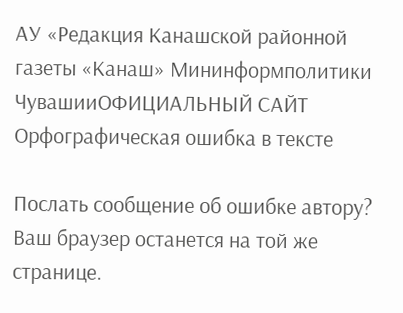АУ «Редакция Канашской районной газеты «Канаш» Мининформполитики ЧувашииОФИЦИАЛЬНЫЙ САЙТ
Орфографическая ошибка в тексте

Послать сообщение об ошибке автору?
Ваш браузер останется на той же странице.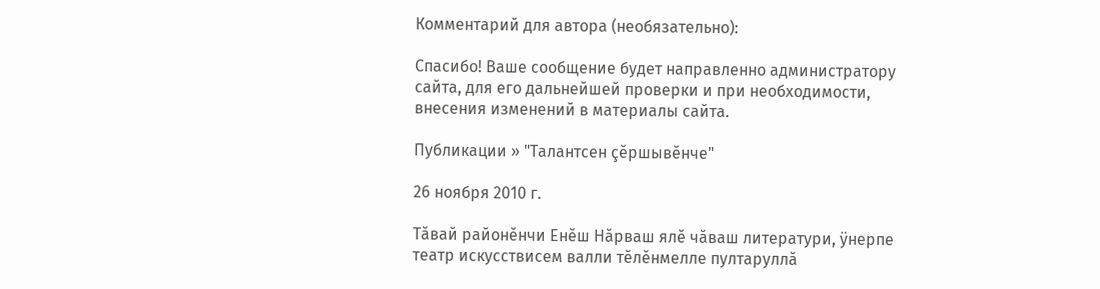Комментарий для автора (необязательно):

Спасибо! Ваше сообщение будет направленно администратору сайта, для его дальнейшей проверки и при необходимости, внесения изменений в материалы сайта.

Публикации » "Талантсен çĕршывĕнче"

26 ноября 2010 г.

Тăвай районĕнчи Енĕш Нăрваш ялĕ чăваш литератури, ÿнерпе театр искусствисем валли тĕлĕнмелле пултаруллă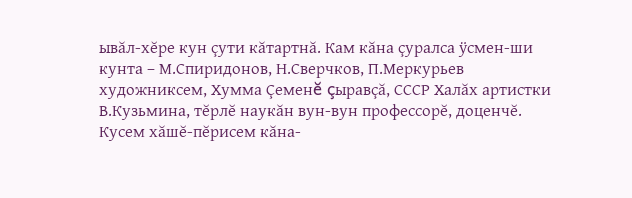ывăл-хĕре кун çути кăтартнă. Кам кăна çуралса ÿсмен-ши кунта – М.Спиридонов, Н.Сверчков, П.Меркурьев художниксем, Хумма Çеменĕ çыравçă, СССР Халăх артистки В.Кузьмина, тĕрлĕ наукăн вун-вун профессорĕ, доценчĕ. Кусем хăшĕ-пĕрисем кăна-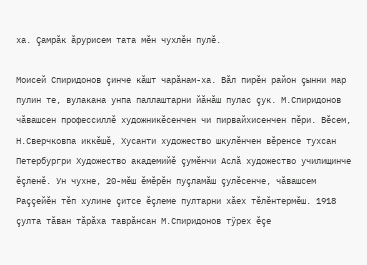ха. Çамрăк ăрурисем тата мĕн чухлĕн пулĕ.

Моисей Спиридонов çинче кăшт чарăнам-ха. Вăл пирĕн район çынни мар пулин те, вулакана унпа паллаштарни йăнăш пулас çук. М.Спиридонов чăвашсен профессиллĕ художникĕсенчен чи пирвайхисенчен пĕри. Вĕсем, Н.Сверчковпа иккĕшĕ, Хусанти художество шкулĕнчен вĕренсе тухсан Петербургри Художество академийĕ çумĕнчи Аслă художество училищинче ĕçленĕ. Ун чухне, 20-мĕш ĕмĕрĕн пуçламăш çулĕсенче, чăвашсем Раççейĕн тĕп хулине çитсе ĕçлеме пултарни хăех тĕлĕнтермĕш. 1918 çулта тăван тăрăха таврăнсан М.Спиридонов тÿрех ĕçе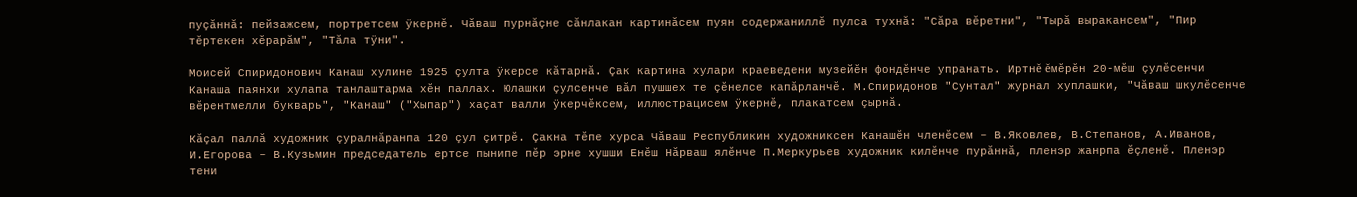пуçăннă: пейзажсем, портретсем ÿкернĕ. Чăваш пурнăçне сăнлакан картинăсем пуян содержаниллĕ пулса тухнă: "Сăра вĕретни", "Тырă выракансем", "Пир тĕртекен хĕрарăм", "Тăла тÿни".

Моисей Спиридонович Канаш хулине 1925 çулта ÿкерсе кăтарнă. Çак картина хулари краеведени музейĕн фондĕнче упранать. Иртнĕ ĕмĕрĕн 20-мĕш çулĕсенчи Канаша паянхи хулапа танлаштарма хĕн паллах. Юлашки çулсенче вăл пушшех те çĕнелсе капăрланчĕ. М.Спиридонов "Сунтал" журнал хуплашки, "Чăваш шкулĕсенче вĕрентмелли букварь", "Канаш" ("Хыпар") хаçат валли ÿкерчĕксем, иллюстрацисем ÿкернĕ, плакатсем çырнă.

Кăçал паллă художник çуралнăранпа 120 çул çитрĕ. Çакна тĕпе хурса Чăваш Республикин художниксен Канашĕн членĕсем – В.Яковлев, В.Степанов, А.Иванов, И.Егорова – В.Кузьмин председатель ертсе пынипе пĕр эрне хушши Енĕш Нăрваш ялĕнче П.Меркурьев художник килĕнче пурăннă, пленэр жанрпа ĕçленĕ. Пленэр тени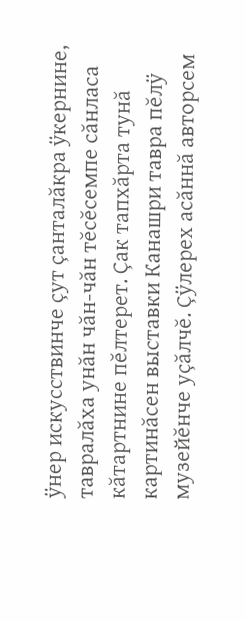ÿнер искусствинче çут çанталăкра ÿкернине, тавралăха унăн чăн-чăн тĕсĕсемпе сăнласа кăтартнине пĕлтерет. Çак тапхăрта тунă картинăсен выставки Канашри тавра пĕлÿ музейĕнче уçăлчĕ. Çÿлерех асăннă авторсем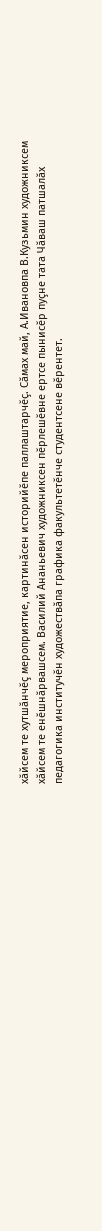хăйсем те хутшăнчĕç мероприятие, картинăсен историйĕпе паллаштарчĕç. Сăмах май, А.Ивановпа В.Кузьмин художниксем хăйсем те енĕшнăрвашсем. Василий Ананьевич художниксен пĕрлешĕвне ертсе пынисĕр пуçне тата Чăваш патшалăх педагогика институчĕн художествăпа графика факультетĕнче студентсене вĕрентет.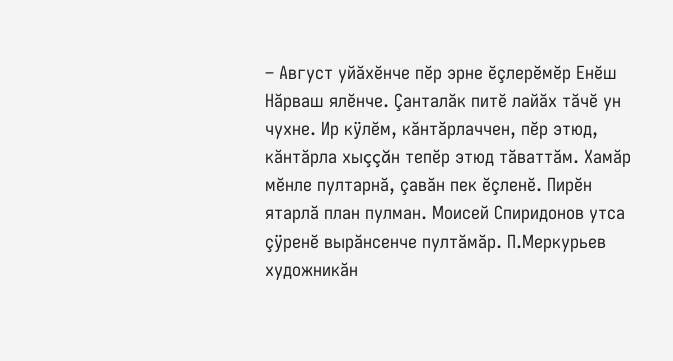– Август уйăхĕнче пĕр эрне ĕçлерĕмĕр Енĕш Нăрваш ялĕнче. Çанталăк питĕ лайăх тăчĕ ун чухне. Ир кÿлĕм, кăнтăрлаччен, пĕр этюд, кăнтăрла хыççăн тепĕр этюд тăваттăм. Хамăр мĕнле пултарнă, çавăн пек ĕçленĕ. Пирĕн ятарлă план пулман. Моисей Спиридонов утса çÿренĕ вырăнсенче пултăмăр. П.Меркурьев художникăн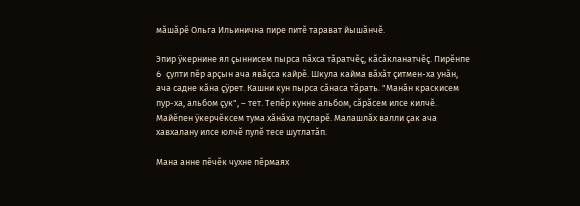мăшăрĕ Ольга Ильинична пире питĕ тарават йышăнчĕ.

Эпир ÿкернине ял çыннисем пырса пăхса тăратчĕç, кăсăкланатчĕç. Пирĕнпе 6 çулти пĕр арçын ача явăçса кайрĕ. Шкула кайма вăхăт çитмен-ха унăн, ача садне кăна çÿрет. Кашни кун пырса сăнаса тăрать. "Манăн краскисем пур-ха, альбом çук", – тет. Тепĕр кунне альбом, сăрăсем илсе килчĕ. Майĕпен ÿкерчĕксем тума хăнăха пуçларĕ. Малашлăх валли çак ача хавхалану илсе юлчĕ пулĕ тесе шутлатăп.

Мана анне пĕчĕк чухне пĕрмаях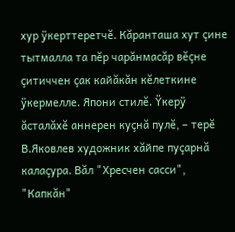хур ÿкерттеретчĕ. Кăранташа хут çине тытмалла та пĕр чарăнмасăр вĕçне çитиччен çак кайăкăн кĕлеткине ÿкермелле. Япони стилĕ. Ÿкерÿ ăсталăхĕ аннерен куçнă пулĕ, – терĕ В.Яковлев художник хăйпе пуçарнă калаçура. Вăл "Хресчен сасси", "Капкăн"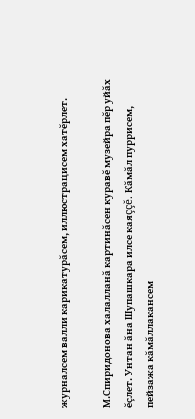журналсем валли карикатурăсем, иллюстрацисем хатĕрлет.

М.Спиридонова халалланă картинăсен куравĕ музейра пĕр уйăх ĕçлет. Унтан ăна Шупашкара илсе каяççĕ. Кăмăл пуррисем, пейзажа кăмăллакансем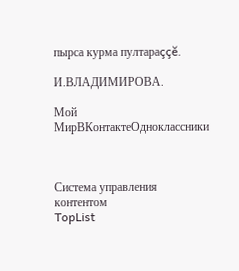пырса курма пултараççĕ.

И.ВЛАДИМИРОВА.

Мой МирВКонтактеОдноклассники



Система управления контентом
TopList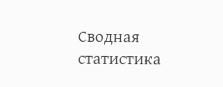Сводная статистика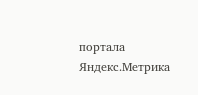портала Яндекс.Метрика